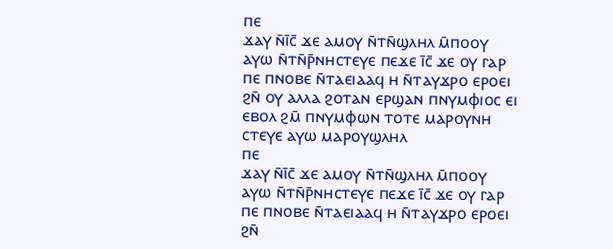ⲡⲉ
ϫⲁⲩ ⲛ̄ⲓ̄ⲥ̄ ϫⲉ ⲁⲙⲟⲩ ⲛ̄ⲧⲛ̄ϣⲗⲏⲗ ⲙ̄ⲡⲟⲟⲩ
ⲁⲩⲱ ⲛ̄ⲧⲛ̄ⲣ̄ⲛⲏⲥⲧⲉⲩⲉ ⲡⲉϫⲉ ⲓ̄ⲥ̄ ϫⲉ ⲟⲩ ⲅⲁⲣ
ⲡⲉ ⲡⲛⲟⲃⲉ ⲛ̄ⲧⲁⲉⲓⲁⲁϥ ⲏ ⲛ̄ⲧⲁⲩϫⲣⲟ ⲉⲣⲟⲉⲓ
ϩⲛ̄ ⲟⲩ ⲁⲗⲗⲁ ϩⲟⲧⲁⲛ ⲉⲣϣⲁⲛ ⲡⲛⲩⲙⲫⲓⲟⲥ ⲉⲓ
ⲉⲃⲟⲗ ϩⲙ̄ ⲡⲛⲩⲙⲫⲱⲛ ⲧⲟⲧⲉ ⲙⲁⲣⲟⲩⲛⲏ
ⲥⲧⲉⲩⲉ ⲁⲩⲱ ⲙⲁⲣⲟⲩϣⲗⲏⲗ
ⲡⲉ
ϫⲁⲩ ⲛ̄ⲓ̄ⲥ̄ ϫⲉ ⲁⲙⲟⲩ ⲛ̄ⲧⲛ̄ϣⲗⲏⲗ ⲙ̄ⲡⲟⲟⲩ
ⲁⲩⲱ ⲛ̄ⲧⲛ̄ⲣ̄ⲛⲏⲥⲧⲉⲩⲉ ⲡⲉϫⲉ ⲓ̄ⲥ̄ ϫⲉ ⲟⲩ ⲅⲁⲣ
ⲡⲉ ⲡⲛⲟⲃⲉ ⲛ̄ⲧⲁⲉⲓⲁⲁϥ ⲏ ⲛ̄ⲧⲁⲩϫⲣⲟ ⲉⲣⲟⲉⲓ
ϩⲛ̄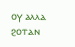ⲟⲩ ⲁⲗⲗⲁ ϩⲟⲧⲁⲛ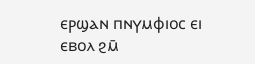ⲉⲣϣⲁⲛ ⲡⲛⲩⲙⲫⲓⲟⲥ ⲉⲓ
ⲉⲃⲟⲗ ϩⲙ̄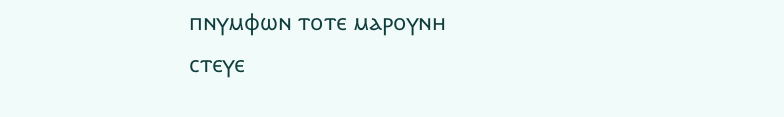ⲡⲛⲩⲙⲫⲱⲛ ⲧⲟⲧⲉ ⲙⲁⲣⲟⲩⲛⲏ
ⲥⲧⲉⲩⲉ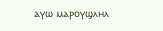ⲁⲩⲱ ⲙⲁⲣⲟⲩϣⲗⲏⲗ